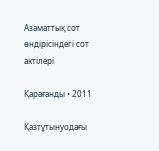Азаматтық сот өндірісіндегі сот актілері

Қарағанды • 2011

Қазтұтынуодағы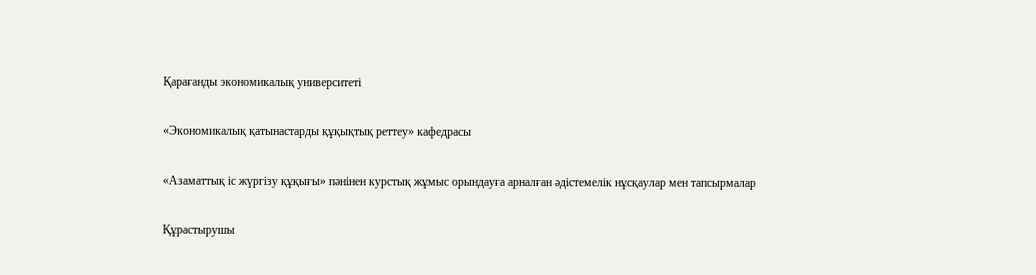Қарағанды экономикалық университеті

«Экономикалық қатынастарды құқықтық реттеу» кафедрасы

«Азаматтық іс жүргізу құқығы» пәнінен курстық жұмыс орындауға арналған әдістемелік нұсқаулар мен тапсырмалар

Құрастырушы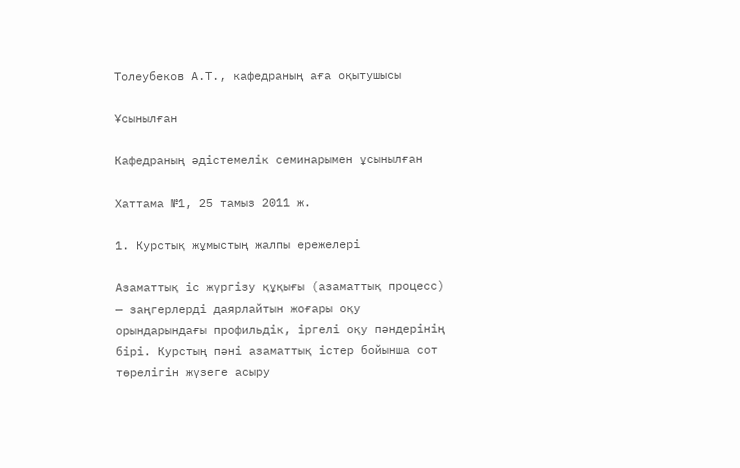Толеубеков А.Т., кафедраның аға оқытушысы

Ұсынылған

Кафедраның әдістемелік семинарымен ұсынылған

Хаттама №1, 25 тамыз 2011 ж.

1. Курстық жұмыстың жалпы ережелері

Азаматтық іс жүргізу құқығы (азаматтық процесс) — заңгерлерді даярлайтын жоғары оқу орындарындағы профильдік, іргелі оқу пәндерінің бірі. Курстың пәні азаматтық істер бойынша сот төрелігін жүзеге асыру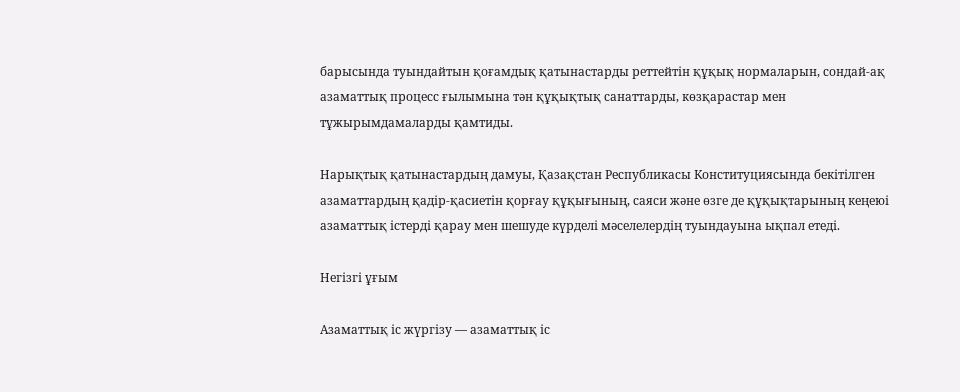барысында туындайтын қоғамдық қатынастарды реттейтін құқық нормаларын, сондай-ақ азаматтық процесс ғылымына тән құқықтық санаттарды, көзқарастар мен тұжырымдамаларды қамтиды.

Нарықтық қатынастардың дамуы, Қазақстан Республикасы Конституциясында бекітілген азаматтардың қадір-қасиетін қорғау құқығының, саяси және өзге де құқықтарының кеңеюі азаматтық істерді қарау мен шешуде күрделі мәселелердің туындауына ықпал етеді.

Негізгі ұғым

Азаматтық іс жүргізу — азаматтық іс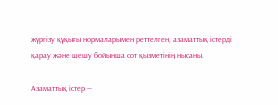жүргізу құқығы нормаларымен реттелген, азаматтық істерді қарау және шешу бойынша сот қызметінің нысаны.

Азаматтық істер —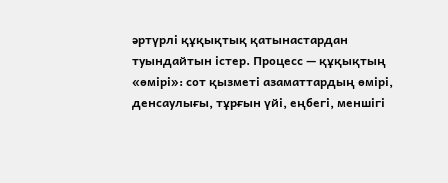әртүрлі құқықтық қатынастардан туындайтын істер. Процесс — құқықтың «өмірі»: сот қызметі азаматтардың өмірі, денсаулығы, тұрғын үйі, еңбегі, меншігі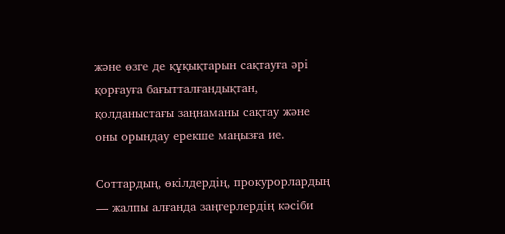және өзге де құқықтарын сақтауға әрі қорғауға бағытталғандықтан, қолданыстағы заңнаманы сақтау және оны орындау ерекше маңызға ие.

Соттардың, өкілдердің, прокурорлардың — жалпы алғанда заңгерлердің кәсіби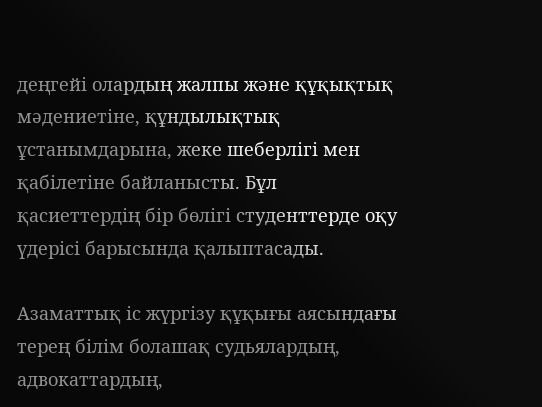деңгейі олардың жалпы және құқықтық мәдениетіне, құндылықтық ұстанымдарына, жеке шеберлігі мен қабілетіне байланысты. Бұл қасиеттердің бір бөлігі студенттерде оқу үдерісі барысында қалыптасады.

Азаматтық іс жүргізу құқығы аясындағы терең білім болашақ судьялардың, адвокаттардың,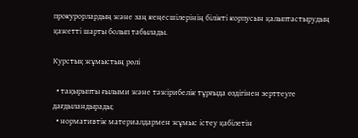прокурорлардың және заң кеңесшілерінің білікті корпусын қалыптастырудың қажетті шарты болып табылады.

Курстық жұмыстың рөлі

  • тақырыпты ғылыми және тәжірибелік тұрғыда өздігінен зерттеуге дағдыландырады;
  • нормативтік материалдармен жұмыс істеу қабілетін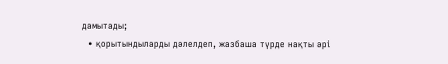дамытады;
  • қорытындыларды дәлелдеп, жазбаша түрде нақты әрі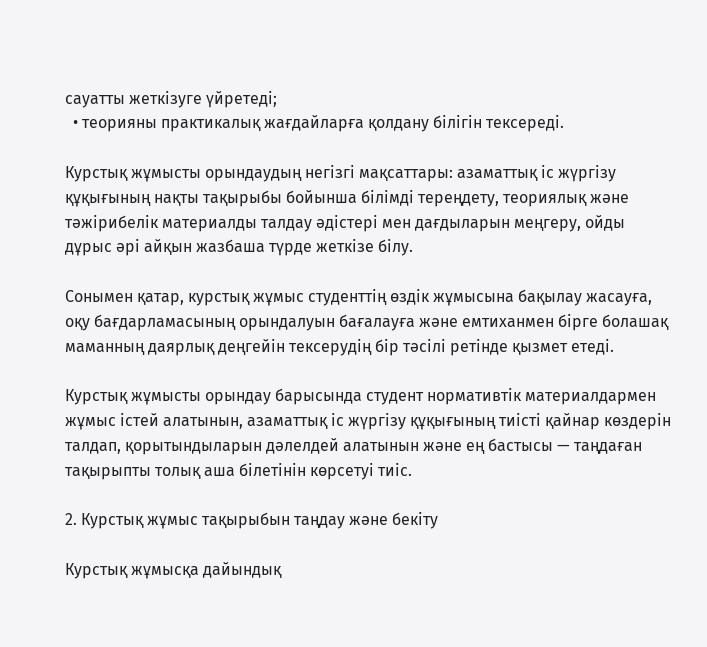сауатты жеткізуге үйретеді;
  • теорияны практикалық жағдайларға қолдану білігін тексереді.

Курстық жұмысты орындаудың негізгі мақсаттары: азаматтық іс жүргізу құқығының нақты тақырыбы бойынша білімді тереңдету, теориялық және тәжірибелік материалды талдау әдістері мен дағдыларын меңгеру, ойды дұрыс әрі айқын жазбаша түрде жеткізе білу.

Сонымен қатар, курстық жұмыс студенттің өздік жұмысына бақылау жасауға, оқу бағдарламасының орындалуын бағалауға және емтиханмен бірге болашақ маманның даярлық деңгейін тексерудің бір тәсілі ретінде қызмет етеді.

Курстық жұмысты орындау барысында студент нормативтік материалдармен жұмыс істей алатынын, азаматтық іс жүргізу құқығының тиісті қайнар көздерін талдап, қорытындыларын дәлелдей алатынын және ең бастысы — таңдаған тақырыпты толық аша білетінін көрсетуі тиіс.

2. Курстық жұмыс тақырыбын таңдау және бекіту

Курстық жұмысқа дайындық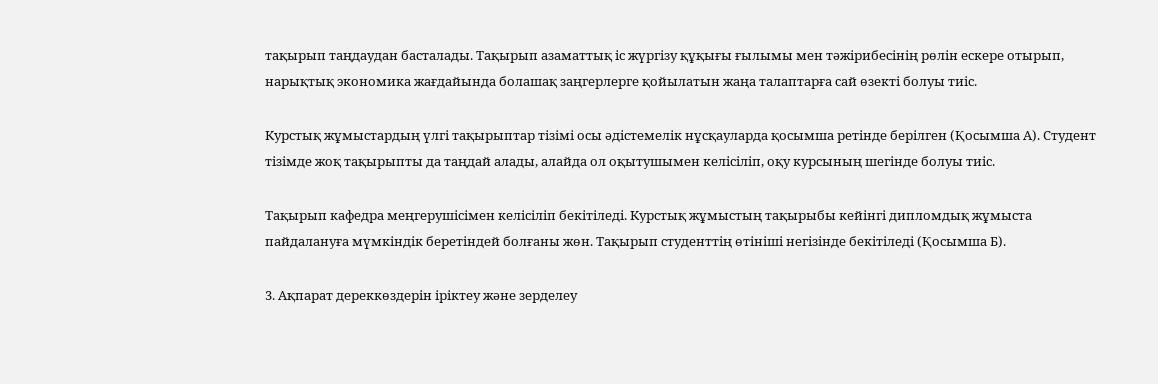тақырып таңдаудан басталады. Тақырып азаматтық іс жүргізу құқығы ғылымы мен тәжірибесінің рөлін ескере отырып, нарықтық экономика жағдайында болашақ заңгерлерге қойылатын жаңа талаптарға сай өзекті болуы тиіс.

Курстық жұмыстардың үлгі тақырыптар тізімі осы әдістемелік нұсқауларда қосымша ретінде берілген (Қосымша А). Студент тізімде жоқ тақырыпты да таңдай алады, алайда ол оқытушымен келісіліп, оқу курсының шегінде болуы тиіс.

Тақырып кафедра меңгерушісімен келісіліп бекітіледі. Курстық жұмыстың тақырыбы кейінгі дипломдық жұмыста пайдалануға мүмкіндік беретіндей болғаны жөн. Тақырып студенттің өтініші негізінде бекітіледі (Қосымша Б).

3. Ақпарат дереккөздерін іріктеу және зерделеу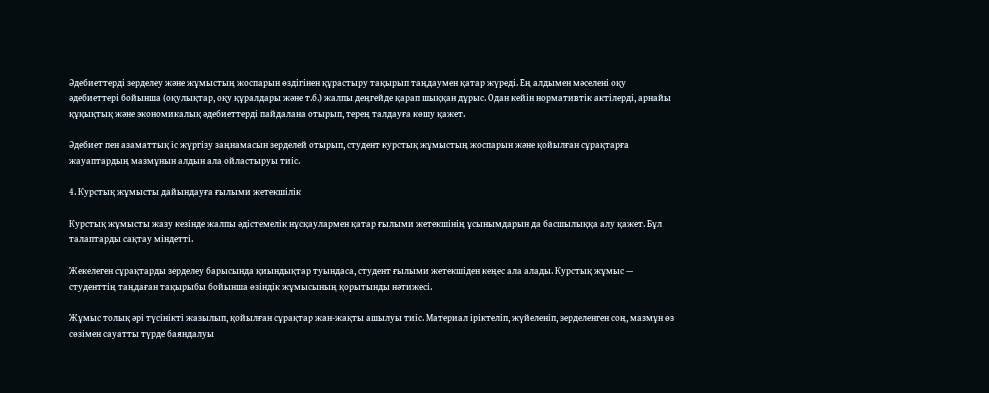Әдебиеттерді зерделеу және жұмыстың жоспарын өздігінен құрастыру тақырып таңдаумен қатар жүреді. Ең алдымен мәселені оқу әдебиеттері бойынша (оқулықтар, оқу құралдары және т.б.) жалпы деңгейде қарап шыққан дұрыс. Одан кейін нормативтік актілерді, арнайы құқықтық және экономикалық әдебиеттерді пайдалана отырып, терең талдауға көшу қажет.

Әдебиет пен азаматтық іс жүргізу заңнамасын зерделей отырып, студент курстық жұмыстың жоспарын және қойылған сұрақтарға жауаптардың мазмұнын алдын ала ойластыруы тиіс.

4. Курстық жұмысты дайындауға ғылыми жетекшілік

Курстық жұмысты жазу кезінде жалпы әдістемелік нұсқаулармен қатар ғылыми жетекшінің ұсынымдарын да басшылыққа алу қажет. Бұл талаптарды сақтау міндетті.

Жекелеген сұрақтарды зерделеу барысында қиындықтар туындаса, студент ғылыми жетекшіден кеңес ала алады. Курстық жұмыс — студенттің таңдаған тақырыбы бойынша өзіндік жұмысының қорытынды нәтижесі.

Жұмыс толық әрі түсінікті жазылып, қойылған сұрақтар жан-жақты ашылуы тиіс. Материал іріктеліп, жүйеленіп, зерделенген соң, мазмұн өз сөзімен сауатты түрде баяндалуы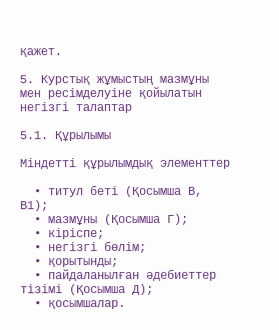қажет.

5. Курстық жұмыстың мазмұны мен ресімделуіне қойылатын негізгі талаптар

5.1. Құрылымы

Міндетті құрылымдық элементтер

  • титул беті (Қосымша В, В1);
  • мазмұны (Қосымша Г);
  • кіріспе;
  • негізгі бөлім;
  • қорытынды;
  • пайдаланылған әдебиеттер тізімі (Қосымша Д);
  • қосымшалар.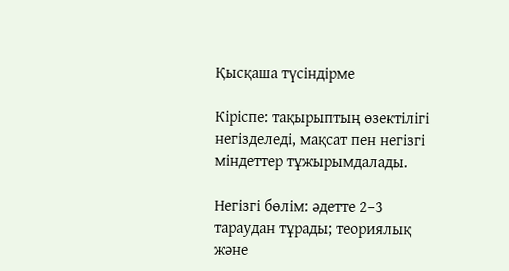Қысқаша түсіндірме

Кіріспе: тақырыптың өзектілігі негізделеді, мақсат пен негізгі міндеттер тұжырымдалады.

Негізгі бөлім: әдетте 2–3 тараудан тұрады; теориялық және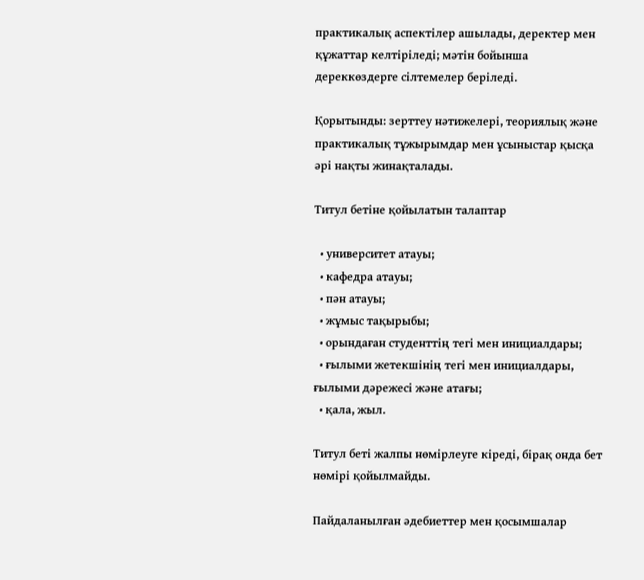практикалық аспектілер ашылады, деректер мен құжаттар келтіріледі; мәтін бойынша дереккөздерге сілтемелер беріледі.

Қорытынды: зерттеу нәтижелері, теориялық және практикалық тұжырымдар мен ұсыныстар қысқа әрі нақты жинақталады.

Титул бетіне қойылатын талаптар

  • университет атауы;
  • кафедра атауы;
  • пән атауы;
  • жұмыс тақырыбы;
  • орындаған студенттің тегі мен инициалдары;
  • ғылыми жетекшінің тегі мен инициалдары, ғылыми дәрежесі және атағы;
  • қала, жыл.

Титул беті жалпы нөмірлеуге кіреді, бірақ онда бет нөмірі қойылмайды.

Пайдаланылған әдебиеттер мен қосымшалар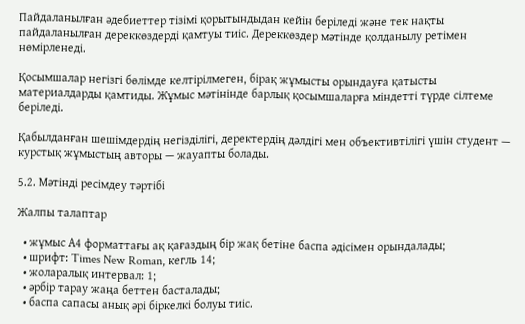Пайдаланылған әдебиеттер тізімі қорытындыдан кейін беріледі және тек нақты пайдаланылған дереккөздерді қамтуы тиіс. Дереккөздер мәтінде қолданылу ретімен нөмірленеді.

Қосымшалар негізгі бөлімде келтірілмеген, бірақ жұмысты орындауға қатысты материалдарды қамтиды. Жұмыс мәтінінде барлық қосымшаларға міндетті түрде сілтеме беріледі.

Қабылданған шешімдердің негізділігі, деректердің дәлдігі мен объективтілігі үшін студент — курстық жұмыстың авторы — жауапты болады.

5.2. Мәтінді ресімдеу тәртібі

Жалпы талаптар

  • жұмыс А4 форматтағы ақ қағаздың бір жақ бетіне баспа әдісімен орындалады;
  • шрифт: Times New Roman, кегль 14;
  • жоларалық интервал: 1;
  • әрбір тарау жаңа беттен басталады;
  • баспа сапасы анық әрі біркелкі болуы тиіс.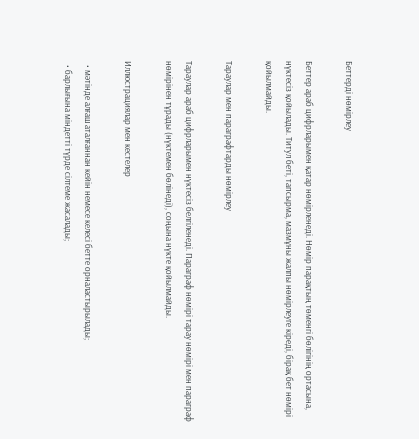Беттерді нөмірлеу

Беттер араб цифрларымен қатар нөмірленеді. Нөмір парақтың төменгі бөлігінің ортасына, нүктесіз қойылады. Титул беті, тапсырма, мазмұны жалпы нөмірлеуге кіреді, бірақ бет нөмірі қойылмайды.

Тараулар мен параграфтарды нөмірлеу

Тараулар араб цифрларымен нүктесіз белгіленеді. Параграф нөмірі тарау нөмірі мен параграф нөмірінен тұрады (нүктемен бөлінеді), соңына нүкте қойылмайды.

Иллюстрациялар мен кестелер

  • мәтінде алғаш аталғаннан кейін немесе келесі бетте орналастырылады;
  • барлығына міндетті түрде сілтеме жасалады;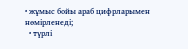• жұмыс бойы араб цифрларымен нөмірленеді;
  • түрлі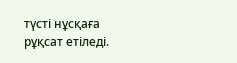түсті нұсқаға рұқсат етіледі.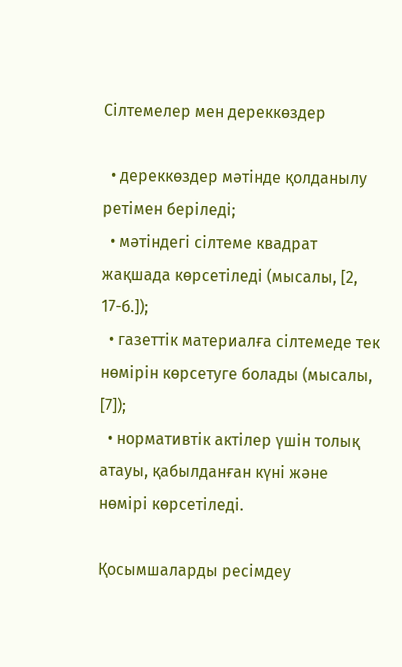Сілтемелер мен дереккөздер

  • дереккөздер мәтінде қолданылу ретімен беріледі;
  • мәтіндегі сілтеме квадрат жақшада көрсетіледі (мысалы, [2, 17-б.]);
  • газеттік материалға сілтемеде тек нөмірін көрсетуге болады (мысалы, [7]);
  • нормативтік актілер үшін толық атауы, қабылданған күні және нөмірі көрсетіледі.

Қосымшаларды ресімдеу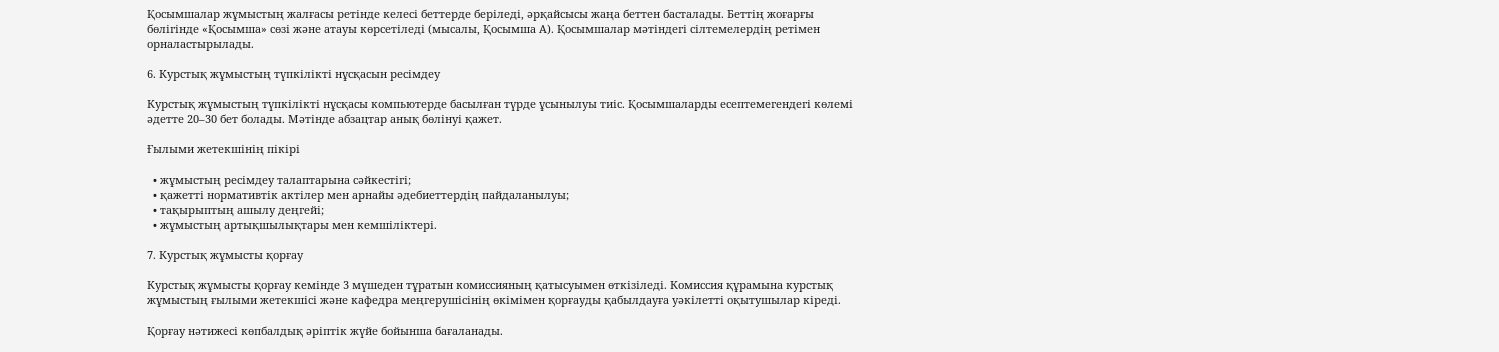Қосымшалар жұмыстың жалғасы ретінде келесі беттерде беріледі, әрқайсысы жаңа беттен басталады. Беттің жоғарғы бөлігінде «Қосымша» сөзі және атауы көрсетіледі (мысалы, Қосымша А). Қосымшалар мәтіндегі сілтемелердің ретімен орналастырылады.

6. Курстық жұмыстың түпкілікті нұсқасын ресімдеу

Курстық жұмыстың түпкілікті нұсқасы компьютерде басылған түрде ұсынылуы тиіс. Қосымшаларды есептемегендегі көлемі әдетте 20–30 бет болады. Мәтінде абзацтар анық бөлінуі қажет.

Ғылыми жетекшінің пікірі

  • жұмыстың ресімдеу талаптарына сәйкестігі;
  • қажетті нормативтік актілер мен арнайы әдебиеттердің пайдаланылуы;
  • тақырыптың ашылу деңгейі;
  • жұмыстың артықшылықтары мен кемшіліктері.

7. Курстық жұмысты қорғау

Курстық жұмысты қорғау кемінде 3 мүшеден тұратын комиссияның қатысуымен өткізіледі. Комиссия құрамына курстық жұмыстың ғылыми жетекшісі және кафедра меңгерушісінің өкімімен қорғауды қабылдауға уәкілетті оқытушылар кіреді.

Қорғау нәтижесі көпбалдық әріптік жүйе бойынша бағаланады.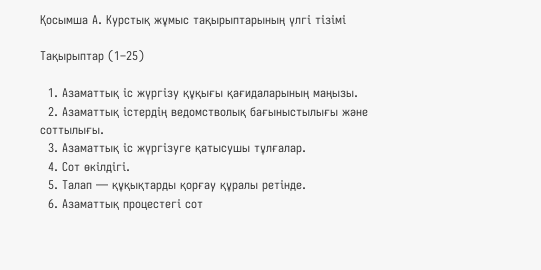Қосымша А. Курстық жұмыс тақырыптарының үлгі тізімі

Тақырыптар (1–25)

  1. Азаматтық іс жүргізу құқығы қағидаларының маңызы.
  2. Азаматтық істердің ведомстволық бағыныстылығы және соттылығы.
  3. Азаматтық іс жүргізуге қатысушы тұлғалар.
  4. Сот өкілдігі.
  5. Талап — құқықтарды қорғау құралы ретінде.
  6. Азаматтық процестегі сот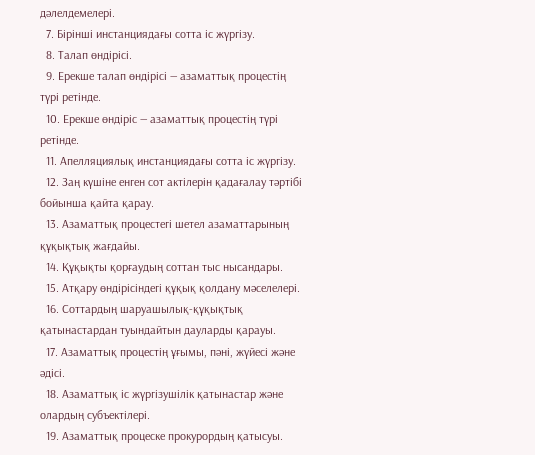дәлелдемелері.
  7. Бірінші инстанциядағы сотта іс жүргізу.
  8. Талап өндірісі.
  9. Ерекше талап өндірісі — азаматтық процестің түрі ретінде.
  10. Ерекше өндіріс — азаматтық процестің түрі ретінде.
  11. Апелляциялық инстанциядағы сотта іс жүргізу.
  12. Заң күшіне енген сот актілерін қадағалау тәртібі бойынша қайта қарау.
  13. Азаматтық процестегі шетел азаматтарының құқықтық жағдайы.
  14. Құқықты қорғаудың соттан тыс нысандары.
  15. Атқару өндірісіндегі құқық қолдану мәселелері.
  16. Соттардың шаруашылық-құқықтық қатынастардан туындайтын дауларды қарауы.
  17. Азаматтық процестің ұғымы, пәні, жүйесі және әдісі.
  18. Азаматтық іс жүргізушілік қатынастар және олардың субъектілері.
  19. Азаматтық процеске прокурордың қатысуы.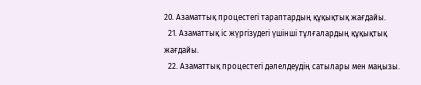20. Азаматтық процестегі тараптардың құқықтық жағдайы.
  21. Азаматтық іс жүргізудегі үшінші тұлғалардың құқықтық жағдайы.
  22. Азаматтық процестегі дәлелдеудің сатылары мен маңызы.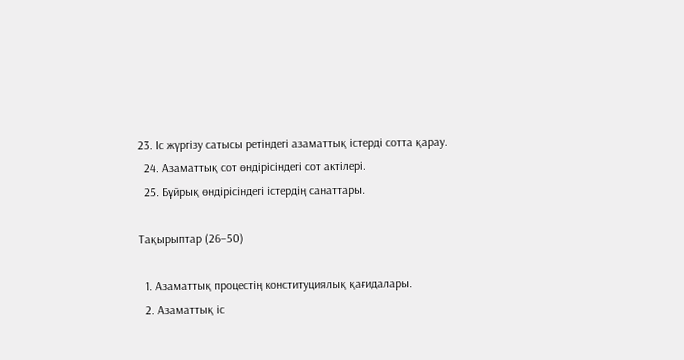23. Іс жүргізу сатысы ретіндегі азаматтық істерді сотта қарау.
  24. Азаматтық сот өндірісіндегі сот актілері.
  25. Бұйрық өндірісіндегі істердің санаттары.

Тақырыптар (26–50)

  1. Азаматтық процестің конституциялық қағидалары.
  2. Азаматтық іс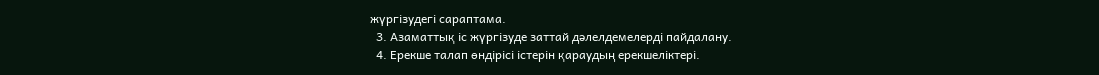жүргізудегі сараптама.
  3. Азаматтық іс жүргізуде заттай дәлелдемелерді пайдалану.
  4. Ерекше талап өндірісі істерін қараудың ерекшеліктері.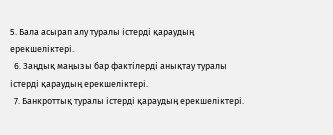5. Бала асырап алу туралы істерді қараудың ерекшеліктері.
  6. Заңдық маңызы бар фактілерді анықтау туралы істерді қараудың ерекшеліктері.
  7. Банкроттық туралы істерді қараудың ерекшеліктері.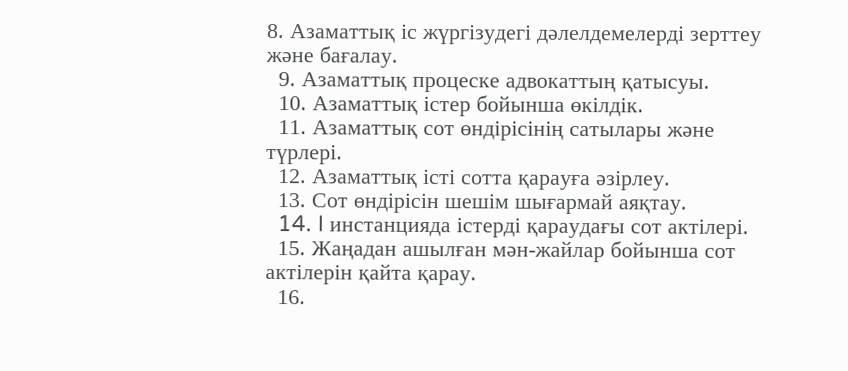8. Азаматтық іс жүргізудегі дәлелдемелерді зерттеу және бағалау.
  9. Азаматтық процеске адвокаттың қатысуы.
  10. Азаматтық істер бойынша өкілдік.
  11. Азаматтық сот өндірісінің сатылары және түрлері.
  12. Азаматтық істі сотта қарауға әзірлеу.
  13. Сот өндірісін шешім шығармай аяқтау.
  14. I инстанцияда істерді қараудағы сот актілері.
  15. Жаңадан ашылған мән-жайлар бойынша сот актілерін қайта қарау.
  16.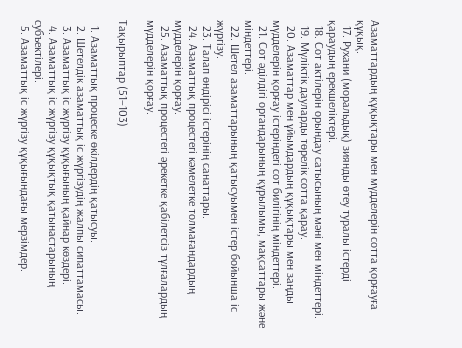Азаматтардың құқықтары мен мүдделерін сотта қорғауға құқық.
  17. Рухани (моральдық) зиянды өтеу туралы істерді қараудың ерекшеліктері.
  18. Сот актілерін орындау сатысының мәні мен міндеттері.
  19. Мүліктік дауларды төрелік сотта қарау.
  20. Азаматтар мен ұйымдардың құқықтары мен заңды мүдделерін қорғау істеріндегі сот билігінің міндеттері.
  21. Сот әділдігі органдарының құрылымы, мақсаттары және міндеттері.
  22. Шетел азаматтарының қатысуымен істер бойынша іс жүргізу.
  23. Талап өндірісі істерінің санаттары.
  24. Азаматтық процестегі кәмелетке толмағандардың мүдделерін қорғау.
  25. Азаматтық процестегі әрекетке қабілетсіз тұлғалардың мүдделерін қорғау.

Тақырыптар (51–103)

  1. Азаматтық процеске өкілдердің қатысуы.
  2. Шетелдік азаматтық іс жүргізудің жалпы сипаттамасы.
  3. Азаматтық іс жүргізу құқығының қайнар көздері.
  4. Азаматтық іс жүргізу құқықтық қатынастарының субъектілері.
  5. Азаматтық іс жүргізу құқығындағы мерзімдер.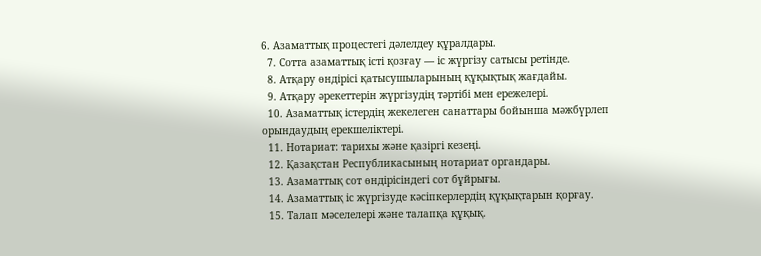6. Азаматтық процестегі дәлелдеу құралдары.
  7. Сотта азаматтық істі қозғау — іс жүргізу сатысы ретінде.
  8. Атқару өндірісі қатысушыларының құқықтық жағдайы.
  9. Атқару әрекеттерін жүргізудің тәртібі мен ережелері.
  10. Азаматтық істердің жекелеген санаттары бойынша мәжбүрлеп орындаудың ерекшеліктері.
  11. Нотариат: тарихы және қазіргі кезеңі.
  12. Қазақстан Республикасының нотариат органдары.
  13. Азаматтық сот өндірісіндегі сот бұйрығы.
  14. Азаматтық іс жүргізуде кәсіпкерлердің құқықтарын қорғау.
  15. Талап мәселелері және талапқа құқық.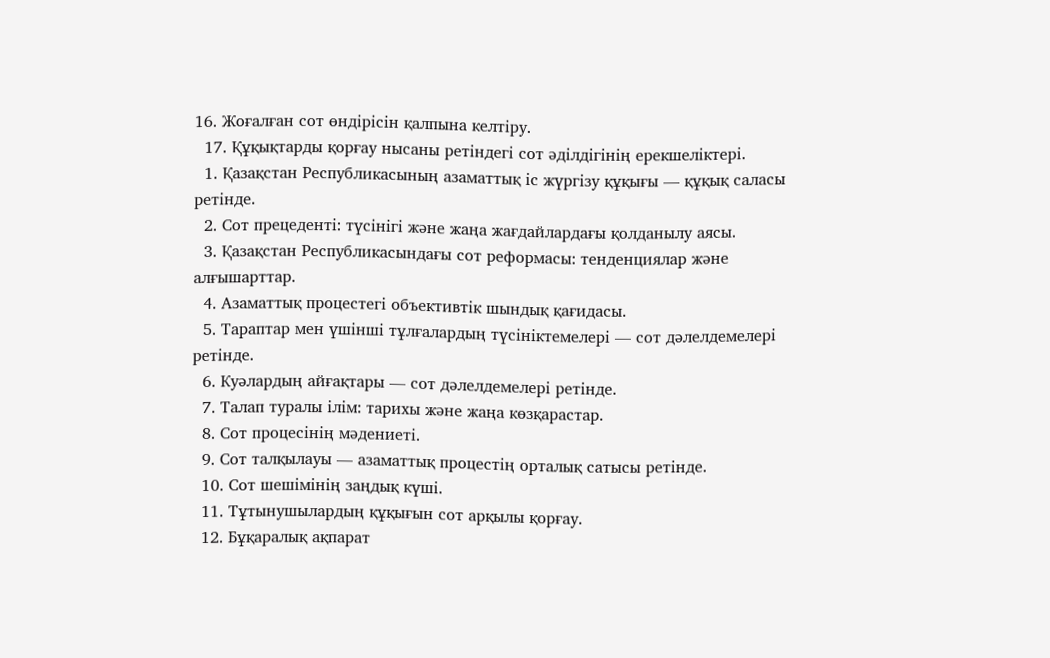16. Жоғалған сот өндірісін қалпына келтіру.
  17. Құқықтарды қорғау нысаны ретіндегі сот әділдігінің ерекшеліктері.
  1. Қазақстан Республикасының азаматтық іс жүргізу құқығы — құқық саласы ретінде.
  2. Сот прецеденті: түсінігі және жаңа жағдайлардағы қолданылу аясы.
  3. Қазақстан Республикасындағы сот реформасы: тенденциялар және алғышарттар.
  4. Азаматтық процестегі объективтік шындық қағидасы.
  5. Тараптар мен үшінші тұлғалардың түсініктемелері — сот дәлелдемелері ретінде.
  6. Куәлардың айғақтары — сот дәлелдемелері ретінде.
  7. Талап туралы ілім: тарихы және жаңа көзқарастар.
  8. Сот процесінің мәдениеті.
  9. Сот талқылауы — азаматтық процестің орталық сатысы ретінде.
  10. Сот шешімінің заңдық күші.
  11. Тұтынушылардың құқығын сот арқылы қорғау.
  12. Бұқаралық ақпарат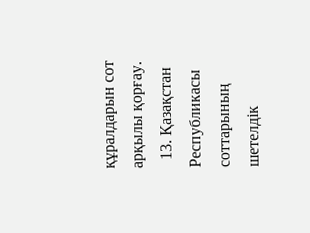құралдарын сот арқылы қорғау.
  13. Қазақстан Республикасы соттарының шетелдік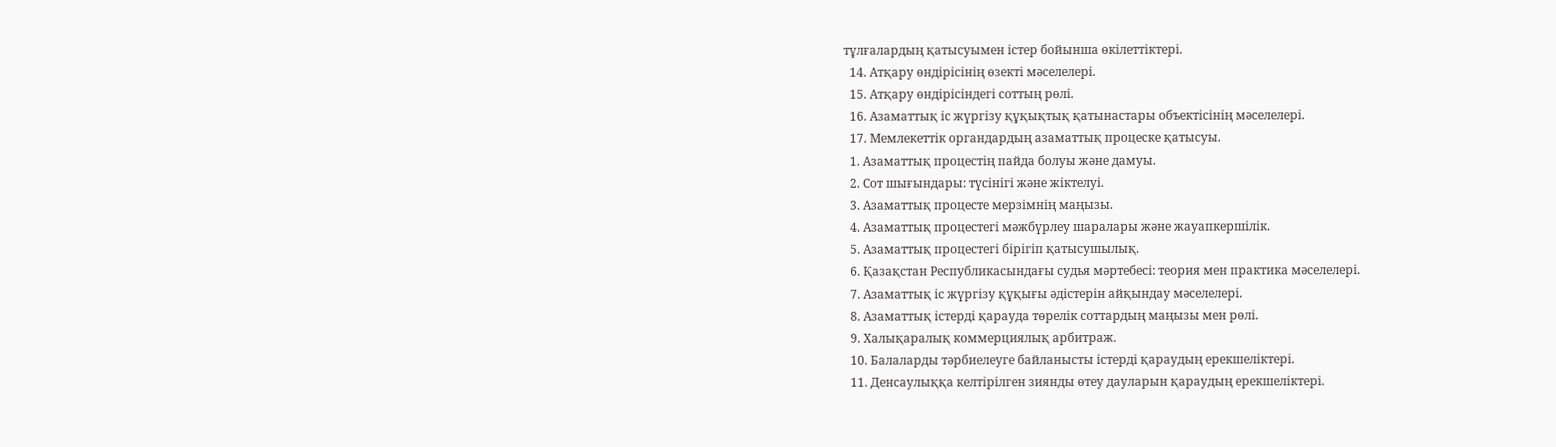тұлғалардың қатысуымен істер бойынша өкілеттіктері.
  14. Атқару өндірісінің өзекті мәселелері.
  15. Атқару өндірісіндегі соттың рөлі.
  16. Азаматтық іс жүргізу құқықтық қатынастары объектісінің мәселелері.
  17. Мемлекеттік органдардың азаматтық процеске қатысуы.
  1. Азаматтық процестің пайда болуы және дамуы.
  2. Сот шығындары: түсінігі және жіктелуі.
  3. Азаматтық процесте мерзімнің маңызы.
  4. Азаматтық процестегі мәжбүрлеу шаралары және жауапкершілік.
  5. Азаматтық процестегі бірігіп қатысушылық.
  6. Қазақстан Республикасындағы судья мәртебесі: теория мен практика мәселелері.
  7. Азаматтық іс жүргізу құқығы әдістерін айқындау мәселелері.
  8. Азаматтық істерді қарауда төрелік соттардың маңызы мен рөлі.
  9. Халықаралық коммерциялық арбитраж.
  10. Балаларды тәрбиелеуге байланысты істерді қараудың ерекшеліктері.
  11. Денсаулыққа келтірілген зиянды өтеу дауларын қараудың ерекшеліктері.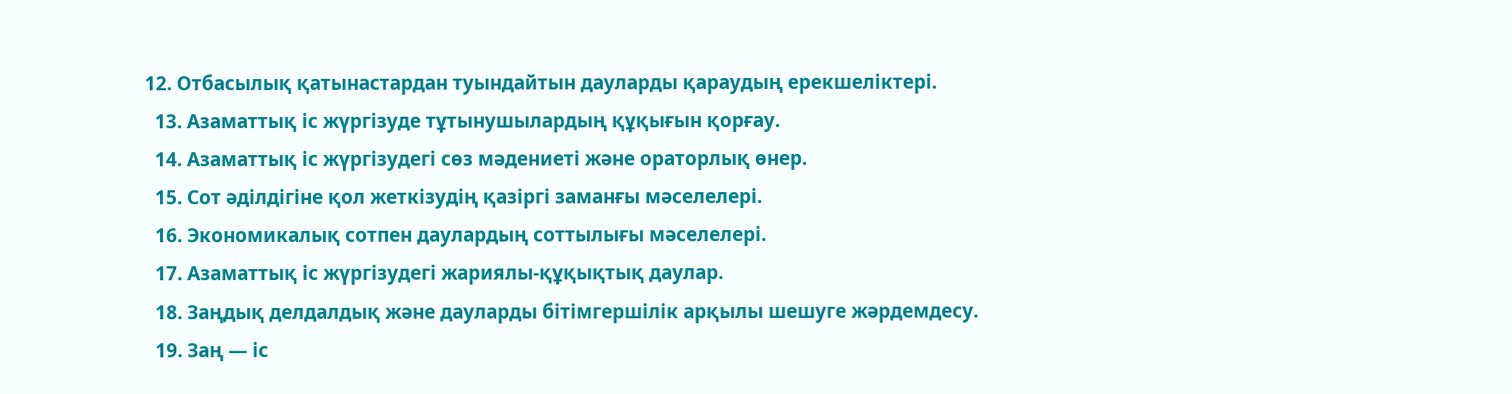12. Отбасылық қатынастардан туындайтын дауларды қараудың ерекшеліктері.
  13. Азаматтық іс жүргізуде тұтынушылардың құқығын қорғау.
  14. Азаматтық іс жүргізудегі сөз мәдениеті және ораторлық өнер.
  15. Сот әділдігіне қол жеткізудің қазіргі заманғы мәселелері.
  16. Экономикалық сотпен даулардың соттылығы мәселелері.
  17. Азаматтық іс жүргізудегі жариялы-құқықтық даулар.
  18. Заңдық делдалдық және дауларды бітімгершілік арқылы шешуге жәрдемдесу.
  19. Заң — іс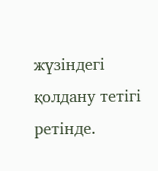жүзіндегі қолдану тетігі ретінде.